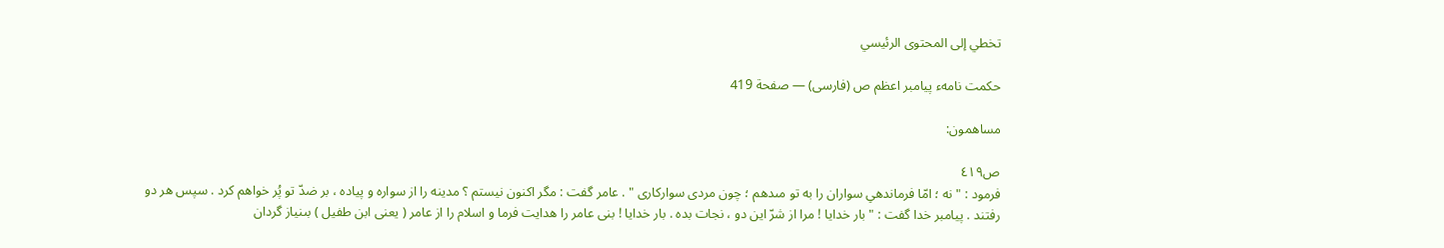تخطي إلى المحتوى الرئيسي

حكمت نامهء پيامبر اعظم ص (فارسى) — صفحة 419

مساهمون:

ص٤١٩
فرمود : " نه ؛ امّا فرماندهىِ سواران را به تو مىدهم ؛ چون مردى سواركارى " . عامر گفت : مگر اكنون نيستم ؟ مدينه را از سواره و پياده ، بر ضدّ تو پُر خواهم كرد . سپس هر دو رفتند . پيامبر خدا گفت : " بار خدايا ! مرا از شرّ اين دو ، نجات بده . بار خدايا ! بنى عامر را هدايت فرما و اسلام را از عامر ( يعنى ابن طفيل ) بىنياز گردان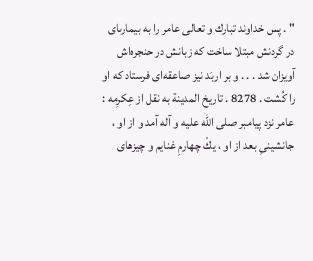" . پس خداوند تبارك و تعالى عامر را به بيمارىاى در گردنش مبتلا ساخت كه زبانش در حنجره‌اش آويزان شد . . . و بر اربَد نيز صاعقه‌اى فرستاد كه او را كُشت . 8278 . تاريخ المدينة به نقل از عِكرِمه : عامر نزد پيامبر صلى اللّه عليه و آله آمد و از او ، جانشينىِ بعد از او ، يكْ چهارمِ غنايم و چيزهاى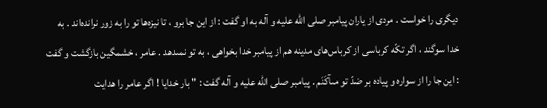ديگرى را خواست . مردى از ياران پيامبر صلى اللّه عليه و آله به او گفت : از اين جا برو ، تا نيزه‌ها تو را به زور نرانده‌اند . به خدا سوگند ، اگر تكّه كرباسى از كرباس‌هاى مدينه هم از پيامبر خدا بخواهى ، به تو نمىدهد . عامر ، خشمگين بازگشت و گفت : اين جا را از سواره و پياده بر ضدّ تو مىآكَنَم . پيامبر صلى اللّه عليه و آله گفت : " بار خدايا ! اگر عامر را هدايت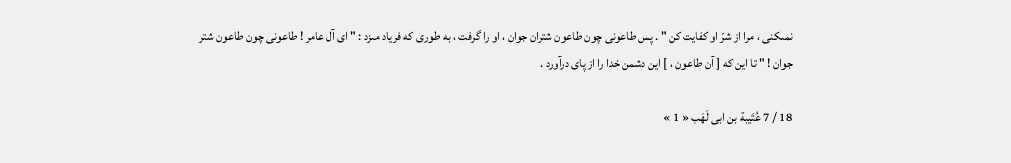نمىكنى ، مرا از شرّ او كفايت كن " . پس طاعونى چون طاعون شتران جوان ، او را گرفت ، به طورى كه فرياد مىزد : " اى آل عامر ! طاعونى چون طاعون شتر جوان ! " تا اين كه [ آن طاعون ، ] اين دشمن خدا را از پاى درآورد .

18 / 7 عُتَيبة بن ابى لَهَب « 1 »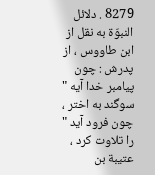8279 . دلائل النبوّة به نقل از ابن طاووس ، از پدرش : چون پيامبر خدا آيه " سوگند به اختر ، چون فرود آيد " را تلاوت كرد ، عتيبة بن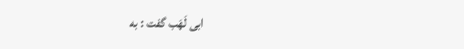ابى لَهَب گفت : به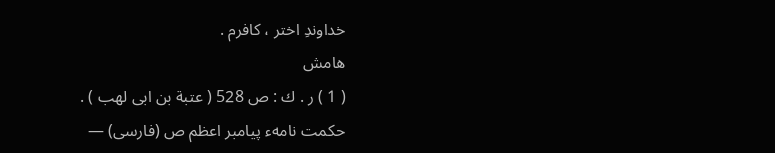خداوندِ اختر ، كافرم .
هامش
( 1 ) ر . ك : ص 528 ( عتبة بن ابى لهب ) .
حكمت نامهء پيامبر اعظم ص (فارسى) —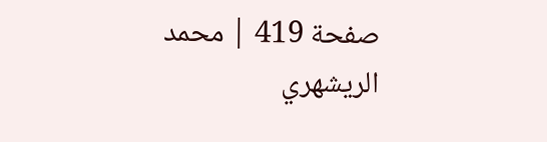صفحة 419 | محمد الريشهري